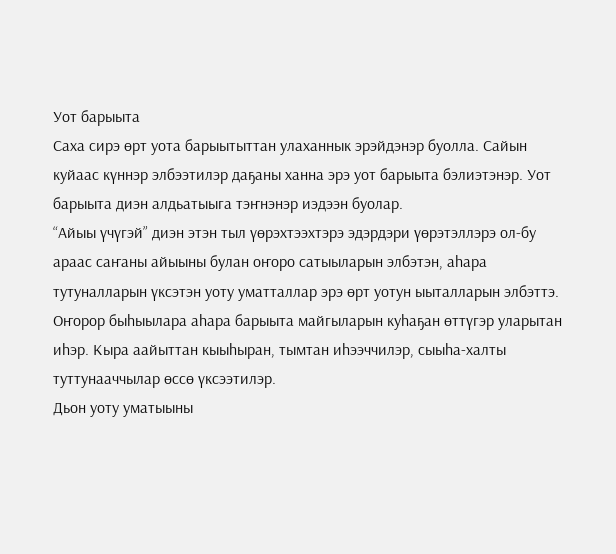Уот барыыта
Саха сирэ өрт уота барыытыттан улаханнык эрэйдэнэр буолла. Сайын куйаас күннэр элбээтилэр даҕаны ханна эрэ уот барыыта бэлиэтэнэр. Уот барыыта диэн алдьатыыга тэҥнэнэр иэдээн буолар.
“Айыы үчүгэй” диэн этэн тыл үөрэхтээхтэрэ эдэрдэри үөрэтэллэрэ ол-бу араас саҥаны айыыны булан оҥоро сатыыларын элбэтэн, аһара тутуналларын үксэтэн уоту уматталлар эрэ өрт уотун ыыталларын элбэттэ. Оҥорор быһыылара аһара барыыта майгыларын куһаҕан өттүгэр уларытан иһэр. Кыра аайыттан кыыһыран, тымтан иһээччилэр, сыыһа-халты туттунааччылар өссө үксээтилэр.
Дьон уоту уматыыны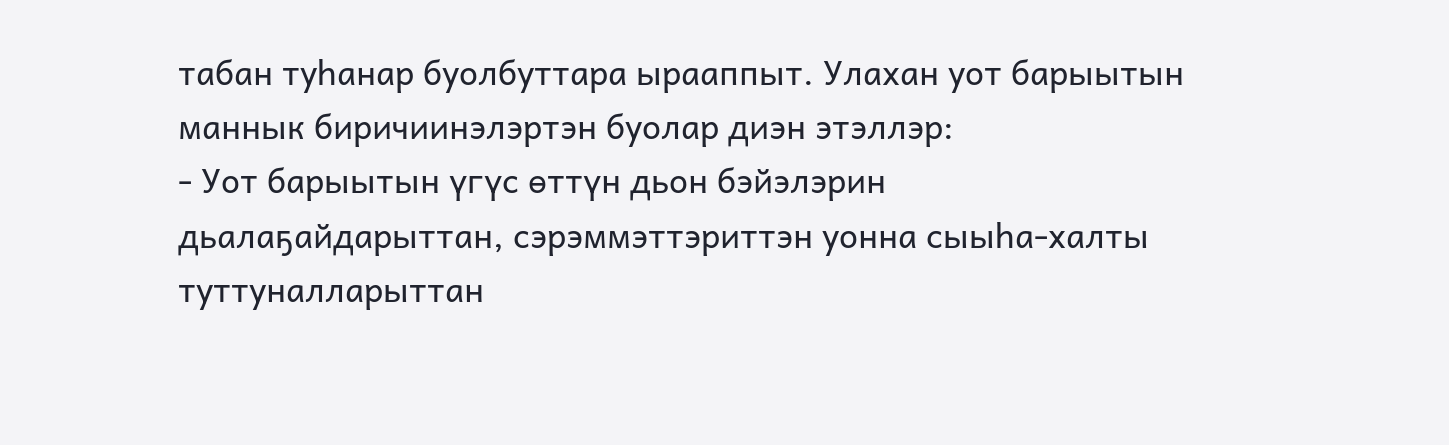табан туһанар буолбуттара ырааппыт. Улахан уот барыытын маннык биричиинэлэртэн буолар диэн этэллэр:
- Уот барыытын үгүс өттүн дьон бэйэлэрин дьалаҕайдарыттан, сэрэммэттэриттэн уонна сыыһа-халты туттуналларыттан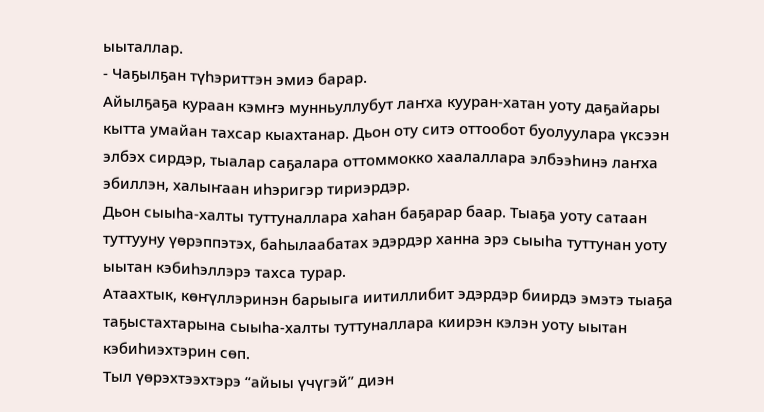ыыталлар.
- Чаҕылҕан түһэриттэн эмиэ барар.
Айылҕаҕа кураан кэмҥэ мунньуллубут лаҥха кууран-хатан уоту даҕайары кытта умайан тахсар кыахтанар. Дьон оту ситэ оттообот буолуулара үксээн элбэх сирдэр, тыалар саҕалара оттоммокко хаалаллара элбээһинэ лаҥха эбиллэн, халыҥаан иһэригэр тириэрдэр.
Дьон сыыһа-халты туттуналлара хаһан баҕарар баар. Тыаҕа уоту сатаан туттууну үөрэппэтэх, баһылаабатах эдэрдэр ханна эрэ сыыһа туттунан уоту ыытан кэбиһэллэрэ тахса турар.
Атаахтык, көҥүллэринэн барыыга иитиллибит эдэрдэр биирдэ эмэтэ тыаҕа таҕыстахтарына сыыһа-халты туттуналлара киирэн кэлэн уоту ыытан кэбиһиэхтэрин сөп.
Тыл үөрэхтээхтэрэ “айыы үчүгэй” диэн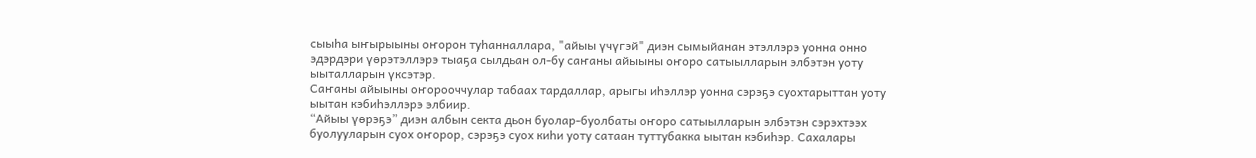сыыһа ыҥырыыны оҥорон туһанналлара, "айыы үчүгэй" диэн сымыйанан этэллэрэ уонна онно эдэрдэри үөрэтэллэрэ тыаҕа сылдьан ол-бу саҥаны айыыны оҥоро сатыылларын элбэтэн уоту ыыталларын үксэтэр.
Саҥаны айыыны оҥорооччулар табаах тардаллар, арыгы иһэллэр уонна сэрэҕэ суохтарыттан уоту ыытан кэбиһэллэрэ элбиир.
“Айыы үөрэҕэ” диэн албын секта дьон буолар-буолбаты оҥоро сатыылларын элбэтэн сэрэхтээх буолууларын суох оҥорор, сэрэҕэ суох киһи уоту сатаан туттубакка ыытан кэбиһэр. Сахалары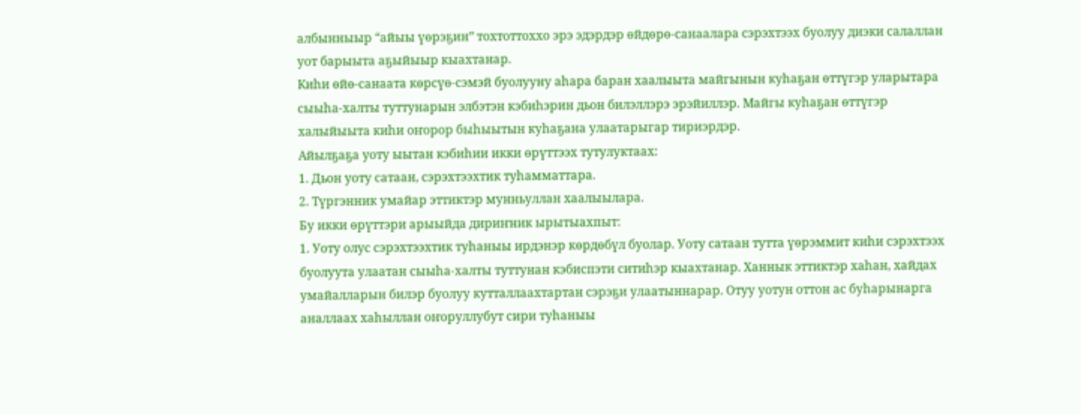албынныыр “айыы үөрэҕин” тохтоттоххо эрэ эдэрдэр өйдөрө-санаалара сэрэхтээх буолуу диэки салаллан уот барыыта аҕыйыыр кыахтанар.
Киһи өйө-санаата көрсүө-сэмэй буолууну аһара баран хаалыыта майгынын куһаҕан өттүгэр уларытара сыыһа-халты туттунарын элбэтэн кэбиһэрин дьон билэллэрэ эрэйиллэр. Майгы куһаҕан өттүгэр халыйыыта киһи оҥорор быһыытын куһаҕана улаатарыгар тириэрдэр.
Айылҕаҕа уоту ыытан кэбиһии икки өрүттээх тутулуктаах:
1. Дьон уоту сатаан, сэрэхтээхтик туһамматтара.
2. Түргэнник умайар эттиктэр мунньуллан хаалыылара.
Бу икки өрүттэри арыыйда дириҥник ырытыахпыт:
1. Уоту олус сэрэхтээхтик туһаныы ирдэнэр көрдөбүл буолар. Уоту сатаан тутта үөрэммит киһи сэрэхтээх буолуута улаатан сыыһа-халты туттунан кэбиспэти ситиһэр кыахтанар. Ханнык эттиктэр хаһан, хайдах умайалларын билэр буолуу кутталлаахтартан сэрэҕи улаатыннарар. Отуу уотун оттон ас буһарынарга аналлаах хаһыллан оҥоруллубут сири туһаныы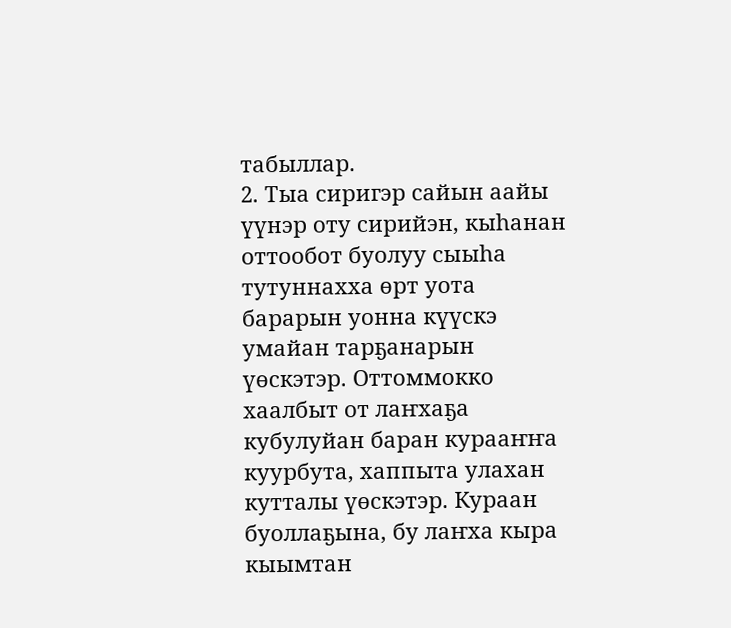табыллар.
2. Тыа сиригэр сайын аайы үүнэр оту сирийэн, кыһанан оттообот буолуу сыыһа тутуннахха өрт уота барарын уонна күүскэ умайан тарҕанарын үөскэтэр. Оттоммокко хаалбыт от лаҥхаҕа кубулуйан баран курааҥҥа куурбута, хаппыта улахан кутталы үөскэтэр. Кураан буоллаҕына, бу лаҥха кыра кыымтан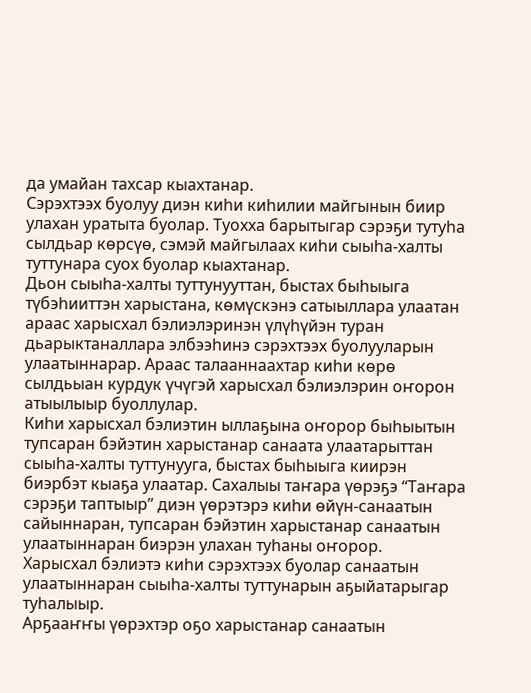да умайан тахсар кыахтанар.
Сэрэхтээх буолуу диэн киһи киһилии майгынын биир улахан уратыта буолар. Туохха барытыгар сэрэҕи тутуһа сылдьар көрсүө, сэмэй майгылаах киһи сыыһа-халты туттунара суох буолар кыахтанар.
Дьон сыыһа-халты туттунууттан, быстах быһыыга түбэһииттэн харыстана, көмүскэнэ сатыыллара улаатан араас харысхал бэлиэлэринэн үлүһүйэн туран дьарыктаналлара элбээһинэ сэрэхтээх буолууларын улаатыннарар. Араас талааннаахтар киһи көрө сылдьыан курдук үчүгэй харысхал бэлиэлэрин оҥорон атыылыыр буоллулар.
Киһи харысхал бэлиэтин ыллаҕына оҥорор быһыытын тупсаран бэйэтин харыстанар санаата улаатарыттан сыыһа-халты туттунууга, быстах быһыыга киирэн биэрбэт кыаҕа улаатар. Сахалыы таҥара үөрэҕэ “Таҥара сэрэҕи таптыыр” диэн үөрэтэрэ киһи өйүн-санаатын сайыннаран, тупсаран бэйэтин харыстанар санаатын улаатыннаран биэрэн улахан туһаны оҥорор.
Харысхал бэлиэтэ киһи сэрэхтээх буолар санаатын улаатыннаран сыыһа-халты туттунарын аҕыйатарыгар туһалыыр.
Арҕааҥҥы үөрэхтэр оҕо харыстанар санаатын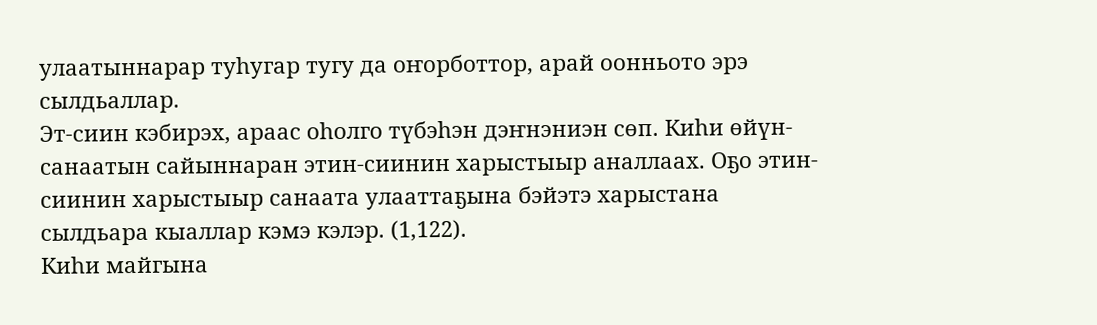улаатыннарар туһугар тугу да оҥорботтор, арай оонньото эрэ сылдьаллар.
Эт-сиин кэбирэх, араас оһолго түбэһэн дэҥнэниэн сөп. Киһи өйүн-санаатын сайыннаран этин-сиинин харыстыыр аналлаах. Оҕо этин-сиинин харыстыыр санаата улааттаҕына бэйэтэ харыстана сылдьара кыаллар кэмэ кэлэр. (1,122).
Киһи майгына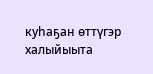куһаҕан өттүгэр халыйыыта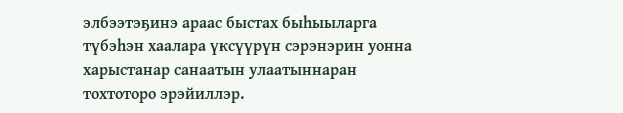элбээтэҕинэ араас быстах быһыыларга түбэһэн хаалара үксүүрүн сэрэнэрин уонна харыстанар санаатын улаатыннаран тохтоторо эрэйиллэр.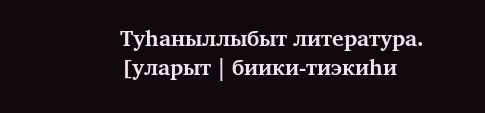Туһаныллыбыт литература.
[уларыт | биики-тиэкиһи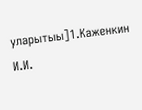уларытыы]1.Каженкин И.И.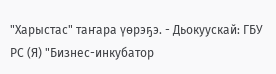"Харыстас" таҥара үөрэҕэ. - Дьокуускай: ГБУ РС (Я) "Бизнес-инкубатор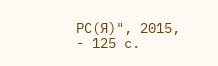РС(Я)", 2015, - 125 с.